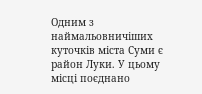Одним з наймальовничіших куточків міста Суми є район Луки. У цьому місці поєднано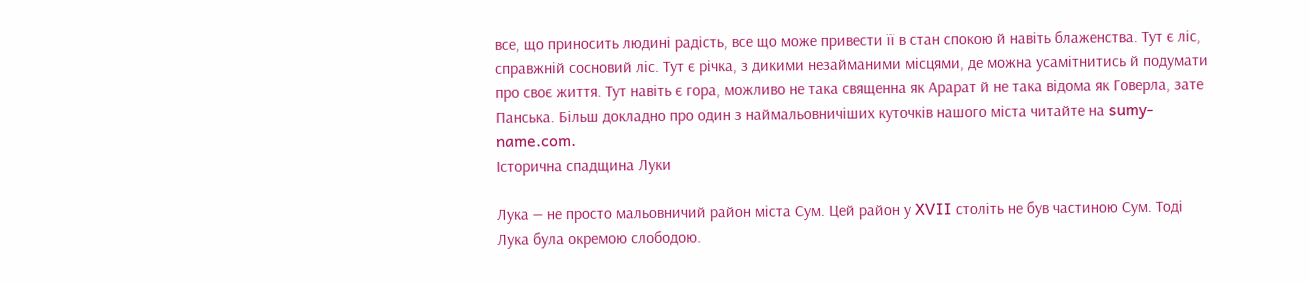все, що приносить людині радість, все що може привести її в стан спокою й навіть блаженства. Тут є ліс, справжній сосновий ліс. Тут є річка, з дикими незайманими місцями, де можна усамітнитись й подумати про своє життя. Тут навіть є гора, можливо не така священна як Арарат й не така відома як Говерла, зате Панська. Більш докладно про один з наймальовничіших куточків нашого міста читайте на sumy-name.com.
Історична спадщина Луки

Лука — не просто мальовничий район міста Сум. Цей район у XVII століть не був частиною Сум. Тоді Лука була окремою слободою.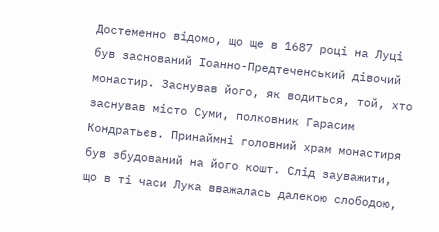Достеменно відомо, що ще в 1687 році на Луці був заснований Іоанно-Предтеченський дівочий монастир. Заснував його, як водиться, той, хто заснував місто Суми, полковник Гарасим Кондратьєв. Принаймні головний храм монастиря був збудований на його кошт. Слід зауважити, що в ті часи Лука вважалась далекою слободою,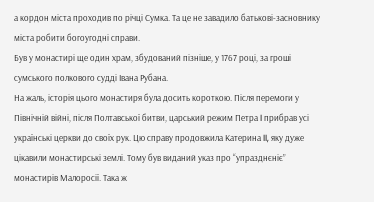а кордон міста проходив по річці Сумка. Та це не завадило батькові-засновнику міста робити богоугодні справи.
Був у монастирі ще один храм, збудований пізніше, у 1767 році, за гроші сумського полкового судді Івана Рубана.
На жаль, історія цього монастиря була досить короткою. Після перемоги у Північній війні, після Полтавської битви, царський режим Петра I прибрав усі українські церкви до своїх рук. Цю справу продовжила Катерина II, яку дуже цікавили монастирські землі. Тому був виданий указ про “упразднєніє” монастирів Малоросії. Така ж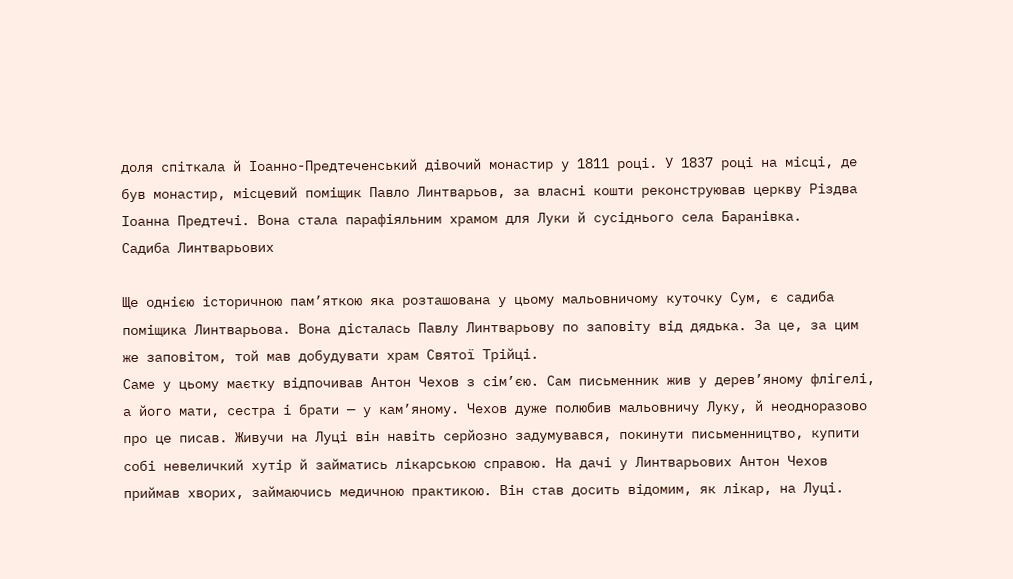доля спіткала й Іоанно-Предтеченський дівочий монастир у 1811 році. У 1837 році на місці, де був монастир, місцевий поміщик Павло Линтварьов, за власні кошти реконструював церкву Різдва Іоанна Предтечі. Вона стала парафіяльним храмом для Луки й сусіднього села Баранівка.
Садиба Линтварьових

Ще однією історичною пам’яткою яка розташована у цьому мальовничому куточку Сум, є садиба поміщика Линтварьова. Вона дісталась Павлу Линтварьову по заповіту від дядька. За це, за цим же заповітом, той мав добудувати храм Святої Трійці.
Саме у цьому маєтку відпочивав Антон Чехов з сім’єю. Сам письменник жив у дерев’яному флігелі, а його мати, сестра і брати — у кам’яному. Чехов дуже полюбив мальовничу Луку, й неодноразово про це писав. Живучи на Луці він навіть серйозно задумувався, покинути письменництво, купити собі невеличкий хутір й займатись лікарською справою. На дачі у Линтварьових Антон Чехов приймав хворих, займаючись медичною практикою. Він став досить відомим, як лікар, на Луці.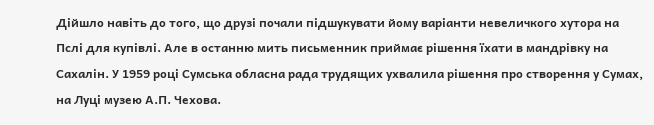Дійшло навіть до того, що друзі почали підшукувати йому варіанти невеличкого хутора на Пслі для купівлі. Але в останню мить письменник приймає рішення їхати в мандрівку на Сахалін. У 1959 році Сумська обласна рада трудящих ухвалила рішення про створення у Сумах, на Луці музею А.П. Чехова.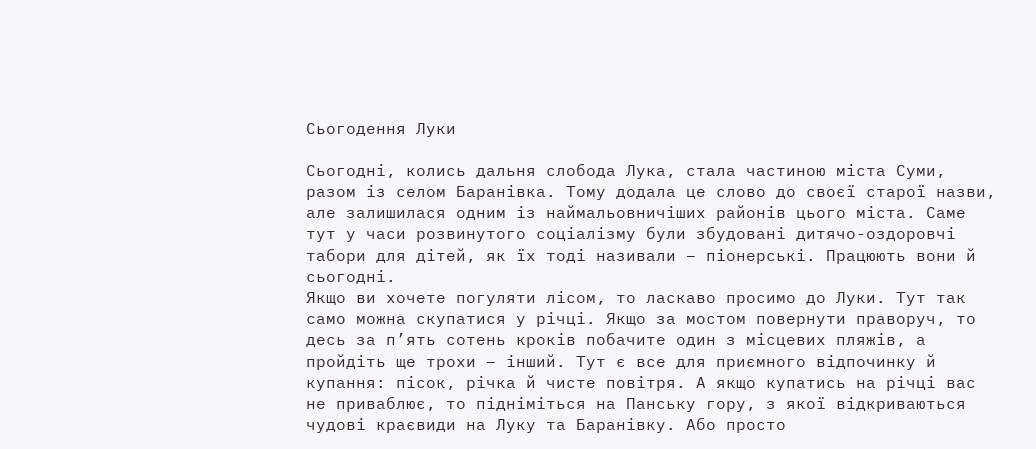Сьогодення Луки

Сьогодні, колись дальня слобода Лука, стала частиною міста Суми, разом із селом Баранівка. Тому додала це слово до своєї старої назви, але залишилася одним із наймальовничіших районів цього міста. Саме тут у часи розвинутого соціалізму були збудовані дитячо-оздоровчі табори для дітей, як їх тоді називали – піонерські. Працюють вони й сьогодні.
Якщо ви хочете погуляти лісом, то ласкаво просимо до Луки. Тут так само можна скупатися у річці. Якщо за мостом повернути праворуч, то десь за п’ять сотень кроків побачите один з місцевих пляжів, а пройдіть ще трохи – інший. Тут є все для приємного відпочинку й купання: пісок, річка й чисте повітря. А якщо купатись на річці вас не приваблює, то підніміться на Панську гору, з якої відкриваються чудові краєвиди на Луку та Баранівку. Або просто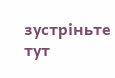зустріньте тут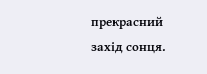прекрасний захід сонця.